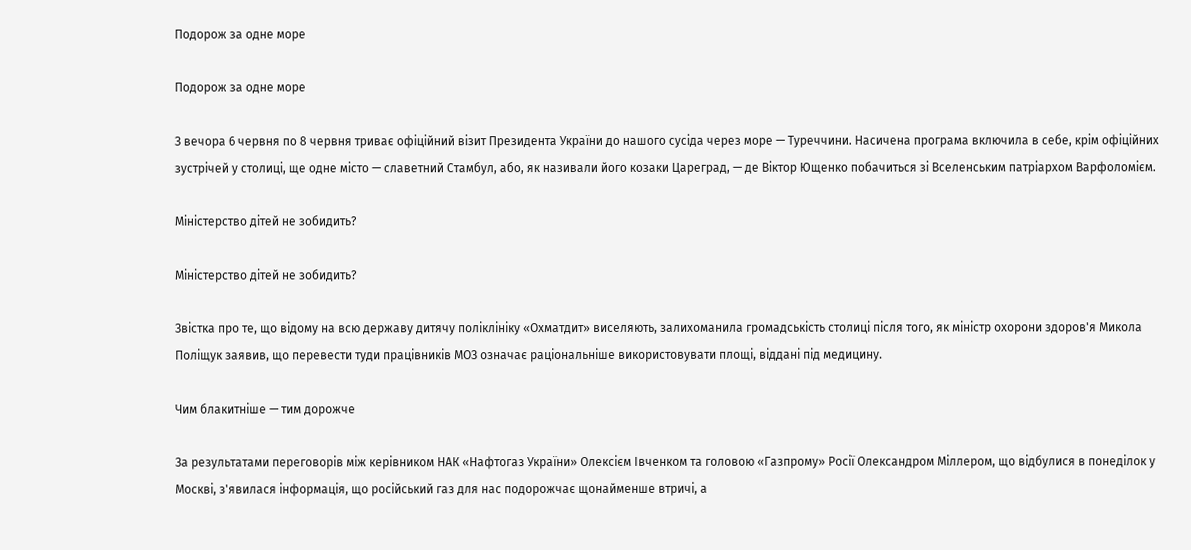Подорож за одне море

Подорож за одне море

З вечора 6 червня по 8 червня триває офіційний візит Президента України до нашого сусіда через море — Туреччини. Насичена програма включила в себе, крім офіційних зустрічей у столиці, ще одне місто — славетний Стамбул, або, як називали його козаки Цареград, — де Віктор Ющенко побачиться зі Вселенським патріархом Варфоломієм.

Міністерство дітей не зобидить?

Міністерство дітей не зобидить?

Звістка про те, що відому на всю державу дитячу поліклініку «Охматдит» виселяють, залихоманила громадськість столиці після того, як міністр охорони здоров'я Микола Поліщук заявив, що перевести туди працівників МОЗ означає раціональніше використовувати площі, віддані під медицину.

Чим блакитніше — тим дорожче

За результатами переговорів між керівником НАК «Нафтогаз України» Олексієм Івченком та головою «Газпрому» Росії Олександром Міллером, що відбулися в понеділок у Москві, з'явилася інформація, що російський газ для нас подорожчає щонайменше втричі, а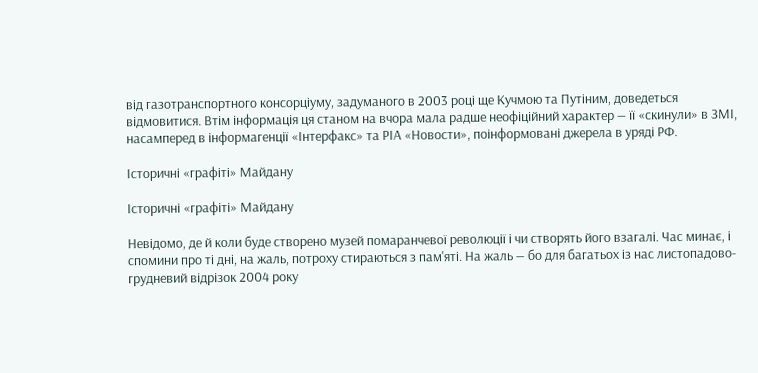від газотранспортного консорціуму, задуманого в 2003 році ще Кучмою та Путіним, доведеться відмовитися. Втім інформація ця станом на вчора мала радше неофіційний характер — її «скинули» в ЗМІ, насамперед в інформагенції «Інтерфакс» та РІА «Новости», поінформовані джерела в уряді РФ.

Історичні «графіті» Майдану

Історичні «графіті» Майдану

Невідомо, де й коли буде створено музей помаранчевої революції і чи створять його взагалі. Час минає, і спомини про ті дні, на жаль, потроху стираються з пам'яті. На жаль — бо для багатьох із нас листопадово-грудневий відрізок 2004 року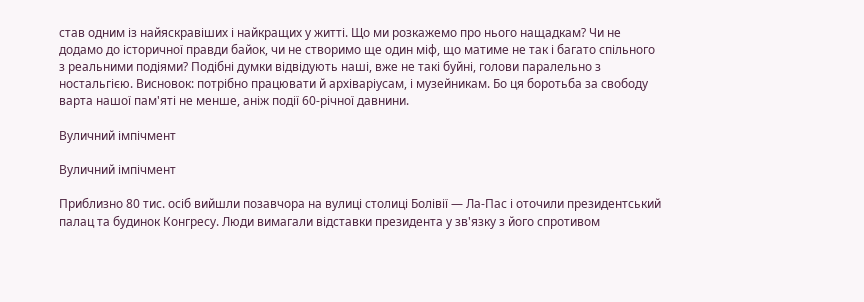став одним із найяскравіших і найкращих у житті. Що ми розкажемо про нього нащадкам? Чи не додамо до історичної правди байок, чи не створимо ще один міф, що матиме не так і багато спільного з реальними подіями? Подібні думки відвідують наші, вже не такі буйні, голови паралельно з ностальгією. Висновок: потрібно працювати й архіваріусам, і музейникам. Бо ця боротьба за свободу варта нашої пам'яті не менше, аніж події 60-річної давнини.

Вуличний імпічмент

Вуличний імпічмент

Приблизно 80 тис. осіб вийшли позавчора на вулиці столиці Болівії — Ла-Пас і оточили президентський палац та будинок Конгресу. Люди вимагали відставки президента у зв'язку з його спротивом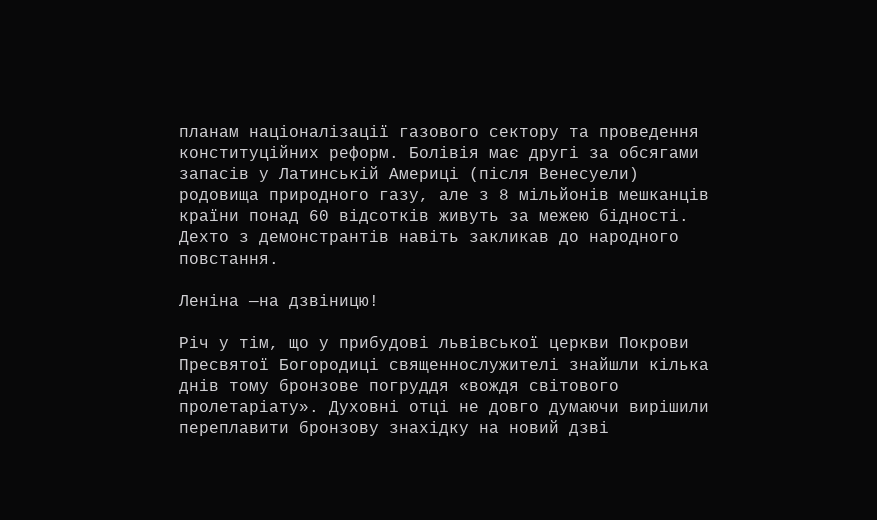планам націоналізації газового сектору та проведення конституційних реформ. Болівія має другі за обсягами запасів у Латинській Америці (після Венесуели) родовища природного газу, але з 8 мільйонів мешканців країни понад 60 відсотків живуть за межею бідності. Дехто з демонстрантів навіть закликав до народного повстання.

Леніна —на дзвіницю!

Рiч у тiм, що у прибудові львівської церкви Покрови Пресвятої Богородиці священнослужителі знайшли кілька днів тому бронзове погруддя «вождя світового пролетаріату». Духовні отці не довго думаючи вирішили переплавити бронзову знахідку на новий дзві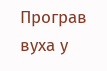Програв вуха у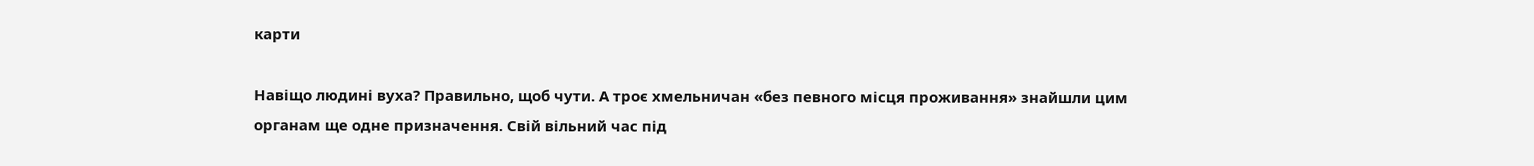карти

Навіщо людині вуха? Правильно, щоб чути. А троє хмельничан «без певного місця проживання» знайшли цим органам ще одне призначення. Свій вільний час під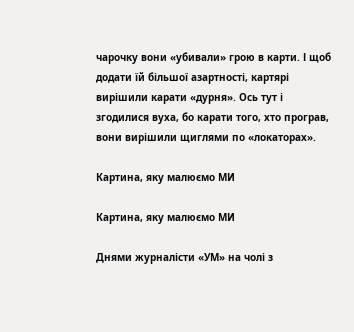чарочку вони «убивали» грою в карти. І щоб додати їй більшої азартності, картярі вирішили карати «дурня». Ось тут і згодилися вуха, бо карати того, хто програв, вони вирішили щиглями по «локаторах».

Картина, яку малюємо МИ

Картина, яку малюємо МИ

Днями журналісти «УМ» на чолі з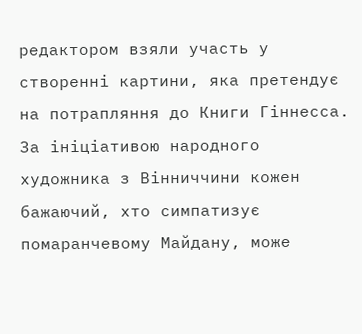редактором взяли участь у створенні картини, яка претендує на потрапляння до Книги Гіннесса. За ініціативою народного художника з Вінниччини кожен бажаючий, хто симпатизує помаранчевому Майдану, може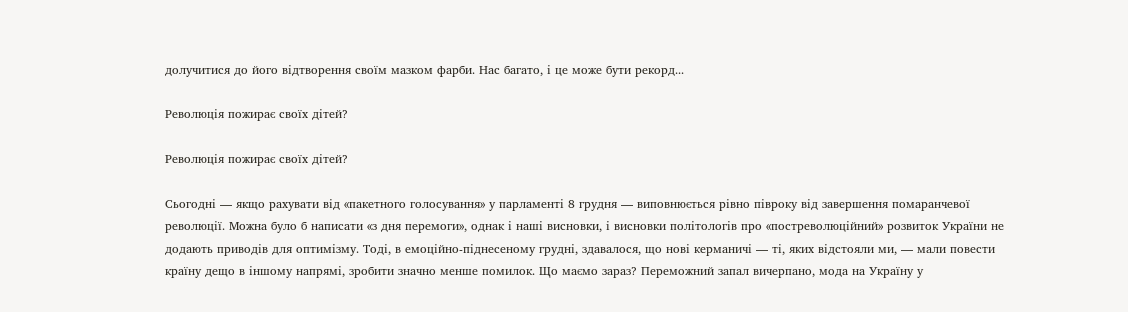долучитися до його відтворення своїм мазком фарби. Нас багато, і це може бути рекорд...

Революція пожирає своїх дітей?

Революція пожирає своїх дітей?

Сьогодні — якщо рахувати від «пакетного голосування» у парламенті 8 грудня — виповнюється рівно півроку від завершення помаранчевої революції. Можна було б написати «з дня перемоги», однак і наші висновки, і висновки політологів про «постреволюційний» розвиток України не додають приводів для оптимізму. Тоді, в емоційно-піднесеному грудні, здавалося, що нові керманичі — ті, яких відстояли ми, — мали повести країну дещо в іншому напрямі, зробити значно менше помилок. Що маємо зараз? Переможний запал вичерпано, мода на Україну у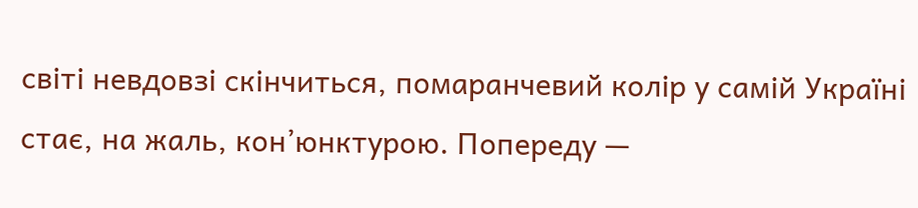світі невдовзi скiнчиться, помаранчевий колір у самій Україні стає, на жаль, кон’юнктурою. Попереду —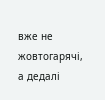вже не жовтогарячі, а дедалі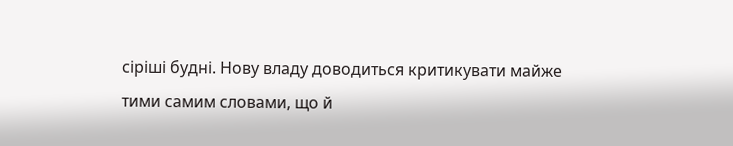сіріші будні. Нову владу доводиться критикувати майже тими самим словами, що й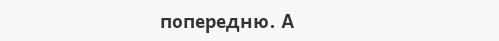попередню. А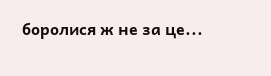боролися ж не за це...